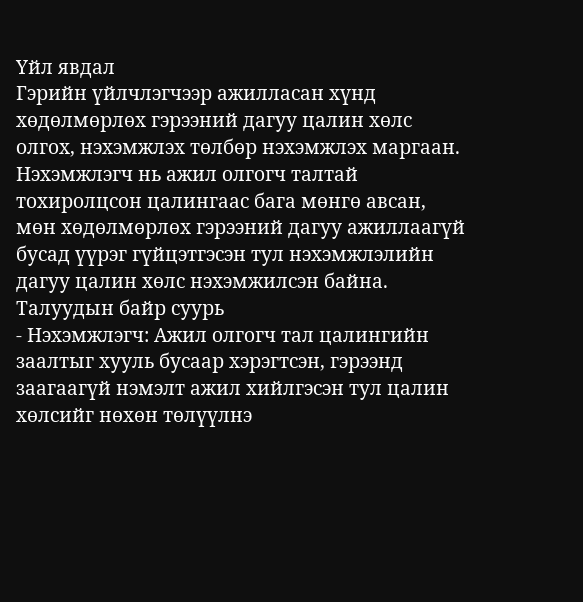Үйл явдал
Гэрийн үйлчлэгчээр ажилласан хүнд хөдөлмөрлөх гэрээний дагуу цалин хөлс олгох, нэхэмжлэх төлбөр нэхэмжлэх маргаан. Нэхэмжлэгч нь ажил олгогч талтай тохиролцсон цалингаас бага мөнгө авсан, мөн хөдөлмөрлөх гэрээний дагуу ажиллаагүй бусад үүрэг гүйцэтгэсэн тул нэхэмжлэлийн дагуу цалин хөлс нэхэмжилсэн байна.
Талуудын байр суурь
- Нэхэмжлэгч: Ажил олгогч тал цалингийн заалтыг хууль бусаар хэрэгтсэн, гэрээнд заагаагүй нэмэлт ажил хийлгэсэн тул цалин хөлсийг нөхөн төлүүлнэ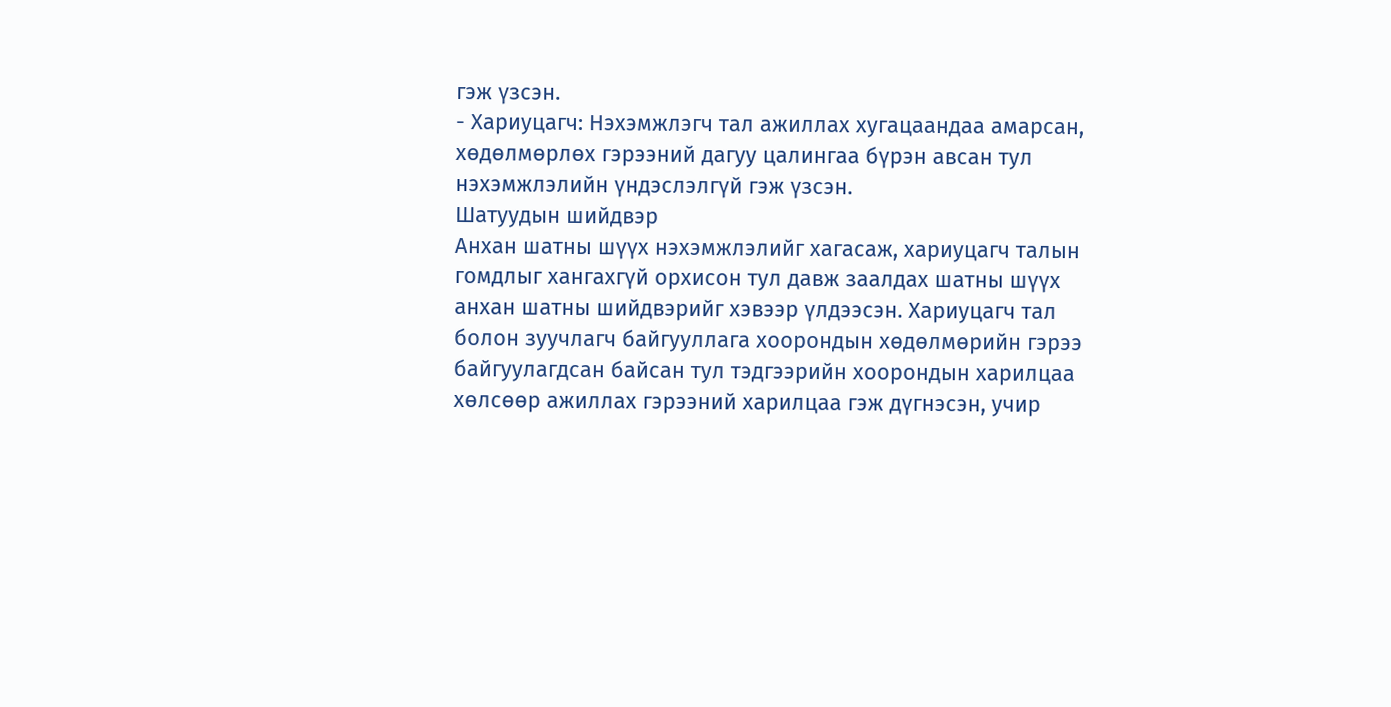гэж үзсэн.
- Хариуцагч: Нэхэмжлэгч тал ажиллах хугацаандаа амарсан, хөдөлмөрлөх гэрээний дагуу цалингаа бүрэн авсан тул нэхэмжлэлийн үндэслэлгүй гэж үзсэн.
Шатуудын шийдвэр
Анхан шатны шүүх нэхэмжлэлийг хагасаж, хариуцагч талын гомдлыг хангахгүй орхисон тул давж заалдах шатны шүүх анхан шатны шийдвэрийг хэвээр үлдээсэн. Хариуцагч тал болон зуучлагч байгууллага хоорондын хөдөлмөрийн гэрээ байгуулагдсан байсан тул тэдгээрийн хоорондын харилцаа хөлсөөр ажиллах гэрээний харилцаа гэж дүгнэсэн, учир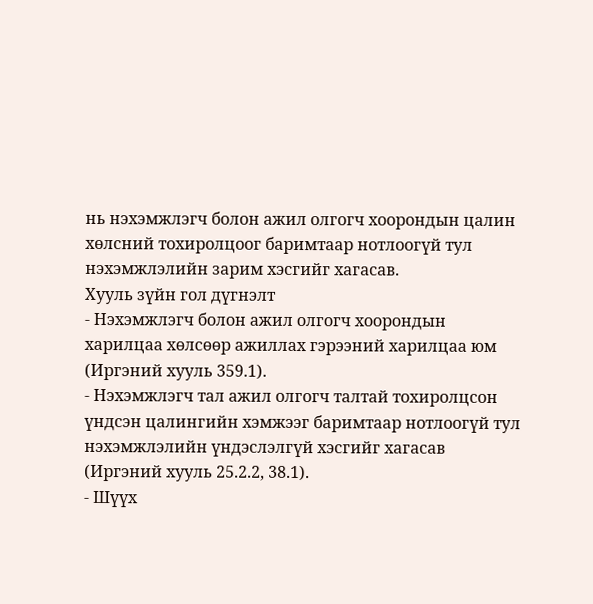нь нэхэмжлэгч болон ажил олгогч хоорондын цалин хөлсний тохиролцоог баримтаар нотлоогүй тул нэхэмжлэлийн зарим хэсгийг хагасав.
Хууль зүйн гол дүгнэлт
- Нэхэмжлэгч болон ажил олгогч хоорондын харилцаа хөлсөөр ажиллах гэрээний харилцаа юм (Иргэний хууль 359.1).
- Нэхэмжлэгч тал ажил олгогч талтай тохиролцсон үндсэн цалингийн хэмжээг баримтаар нотлоогүй тул нэхэмжлэлийн үндэслэлгүй хэсгийг хагасав (Иргэний хууль 25.2.2, 38.1).
- Шүүх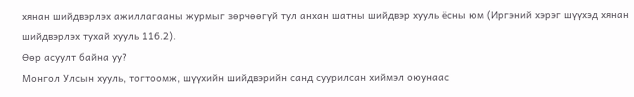хянан шийдвэрлэх ажиллагааны журмыг зөрчөөгүй тул анхан шатны шийдвэр хууль ёсны юм (Иргэний хэрэг шүүхэд хянан шийдвэрлэх тухай хууль 116.2).
Өөр асуулт байна уу?
Монгол Улсын хууль, тогтоомж, шүүхийн шийдвэрийн санд суурилсан хиймэл оюунаас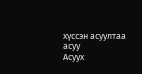хүссэн асуултаа асуу
Асуух